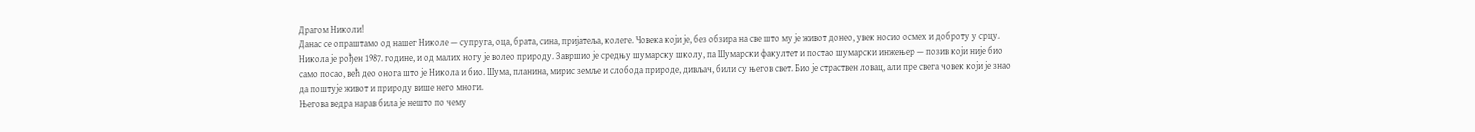Драгом Николи!
Данас се опраштамо од нашег Николе — супруга, оца, брата, сина, пријатеља, колеге. Човека који је, без обзира на све што му је живот донео, увек носио осмех и доброту у срцу.
Никола је рођен 1987. године, и од малих ногу је волео природу. Завршио је средњу шумарску школу, па Шумарски факултет и постао шумарски инжењер — позив који није био само посао, већ део онога што је Никола и био. Шума, планина, мирис земље и слобода природе, дивљач, били су његов свет. Био је страствен ловац, али пре свега човек који је знао да поштује живот и природу више него многи.
Његова ведра нарав била је нешто по чему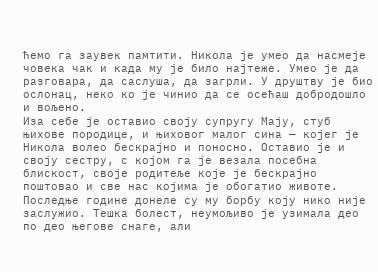ћемо га заувек памтити. Никола је умео да насмеје човека чак и када му је било најтеже. Умео је да разговара, да саслуша, да загрли. У друштву је био ослонац, неко ко је чинио да се осећаш добродошло и вољено.
Иза себе је оставио своју супругу Мају, стуб њихове породице, и њиховог малог сина — којег је Никола волео бескрајно и поносно. Оставио је и своју сестру, с којом га је везала посебна блискост, своје родитеље које је бескрајно поштовао и све нас којима је обогатио животе.
Последње године донеле су му борбу коју нико није заслужио. Тешка болест, неумољиво је узимала део по део његове снаге, али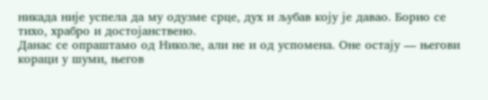никада није успела да му одузме срце, дух и љубав коју је давао. Борио се тихо, храбро и достојанствено.
Данас се опраштамо од Николе, али не и од успомена. Оне остају — његови кораци у шуми, његов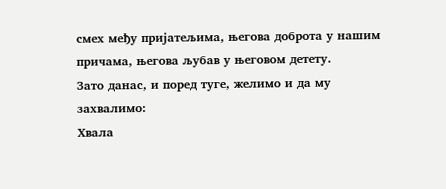смех међу пријатељима, његова доброта у нашим причама, његова љубав у његовом детету.
Зато данас, и поред туге, желимо и да му захвалимо:
Хвала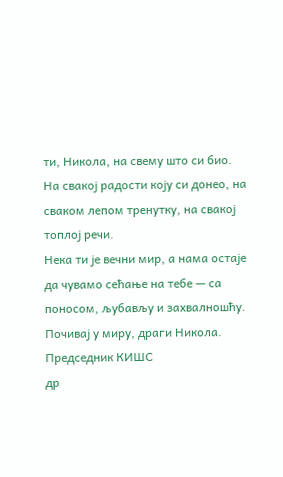ти, Никола, на свему што си био.
На свакој радости коју си донео, на сваком лепом тренутку, на свакој топлој речи.
Нека ти је вечни мир, а нама остаје да чувамо сећање на тебе — са поносом, љубављу и захвалношћу.
Почивај у миру, драги Никола.
Председник КИШС
др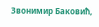Звонимир Баковић,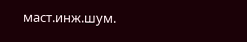маст.инж.шум.